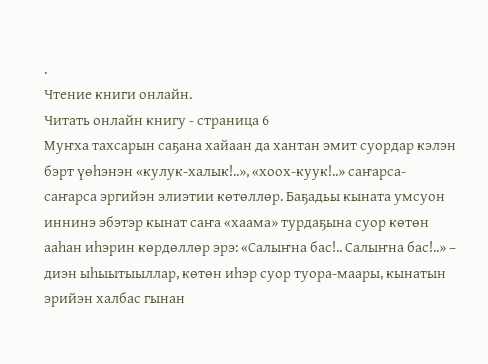.
Чтение книги онлайн.
Читать онлайн книгу - страница 6
Муҥха тахсарын саҕана хайаан да хантан эмит суордар кэлэн бэрт үөһэнэн «кулук-халык!..», «хоох-куук!..» саҥарса-саҥарса эргийэн элиэтии көтөллөр. Баҕадьы кыната умсуон иннинэ эбэтэр кынат саҥа «хаама» турдаҕына суор көтөн ааһан иһэрин көрдөллөр эрэ: «Салыҥна бас!.. Салыҥна бас!..» – диэн ыһыытыыллар, көтөн иһэр суор туора-маары, кынатын эрийэн халбас гынан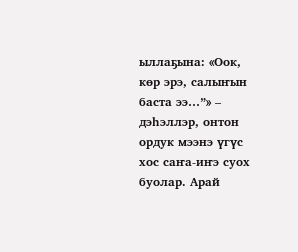ыллаҕына: «Оок, көр эрэ, салыҥын баста ээ…”» – дэһэллэр, онтон ордук мээнэ үгүс хос саҥа-иҥэ суох буолар. Арай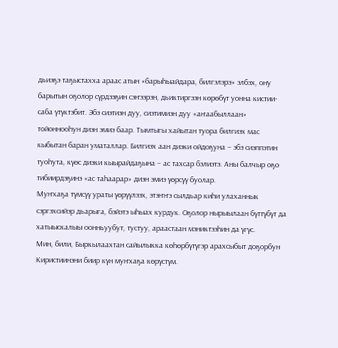дьиэҕэ таҕыстахха араас атын «барыһыайдара, билгэлэрэ» элбэх, ону барытын оҕолор сүрдээҕин сэҥээрэн, дьиктиргээн көрөбүт уонна кистии-саба үтүктэбит. Эбэ сиэтиэн дуу, сиэтимиэн дуу «аҥаабыллаан» тойоннооһун диэн эмиэ баар. Тымтыгы хайытан туора билгиэх мас кыбытан баран уматаллар. Билгиэх аан диэки ойдоҕуна – эбэ сиэппэтин туоһута, күөс диэки кыырайдаҕына – ас тахсар бэлиэтэ. Аны балчыр оҕо тибиирдэҕинэ «ас таһаарар» диэн эмиэ үөрсүү буолар.
Муҥхаҕа түмсүү ураты үөрүүлээх, этэҥҥэ сылдьар киһи улаханнык сэргэхсийэр дьарыга, бэйэтэ ыһыах курдук. Оҕолор нырыылаан бүттүбүт да хатыыскалыы оонньуубут, тустуу, араастаан мэниктээһин да үгүс.
Мин, били, Быркылаахтан сайылыкка көһөрбүтүгэр арахсыбыт доҕорбун Киристиинэни биир күн муҥхаҕа көрүстүм.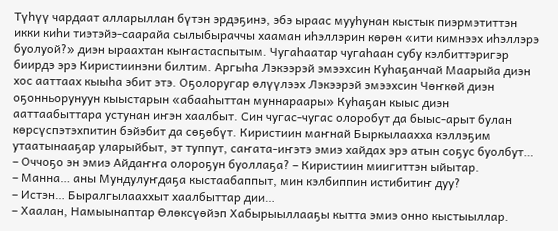Түһүү чардаат алларыллан бүтэн эрдэҕинэ, эбэ ыраас мууһунан кыстык пиэрмэтиттэн икки киһи тиэтэйэ-саарайа сылыбыраччы хааман иһэллэрин көрөн «ити кимнээх иһэллэрэ буолуой?» диэн ыраахтан кыҥастаспытым. Чугаһаатар чугаһаан субу кэлбиттэригэр биирдэ эрэ Киристиинэни билтим. Аргыһа Лэкээрэй эмээхсин Куһаҕанчай Маарыйа диэн хос ааттаах кыыһа эбит этэ. Оҕолоругар өлүүлээх Лэкээрэй эмээхсин Чөҥкөй диэн оҕонньорунуун кыыстарын «абааһыттан муннараары» Куһаҕан кыыс диэн ааттаабыттара устунан иҥэн хаалбыт. Син чугас-чугас олоробут да быыс-арыт булан көрсүспэтэхпитин бэйэбит да сөҕөбүт. Киристиин маҥнай Быркылаахха кэллэҕим утаатынааҕар уларыйбыт, эт туппут, саҥата-иҥэтэ эмиэ хайдах эрэ атын соҕус буолбут…
– Оччоҕо эн эмиэ Айдаҥҥа олороҕун буоллаҕа? – Киристиин миигиттэн ыйытар.
– Манна… аны Мундулуҥдаҕа кыстаабаппыт, мин кэлбиппин истибитиҥ дуу?
– Истэн… Быралгылааххыт хаалбыттар дии…
– Хаалан, Намыынаптар Өлөксүөйэп Хабырыыллааҕы кытта эмиэ онно кыстыыллар.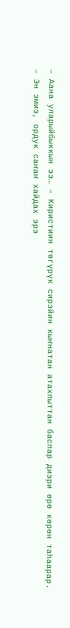– Аана уларыйбыккын ээ… – Киристиин төгүрүк сирэйин кыҥнатан атахпыттан баспар диэри өрө көрөн таһаарар.
– Эн эмиэ, ордук саҥаҥ хайдах эрэ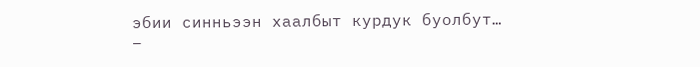эбии синньээн хаалбыт курдук буолбут… –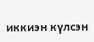иккиэн күлсэн